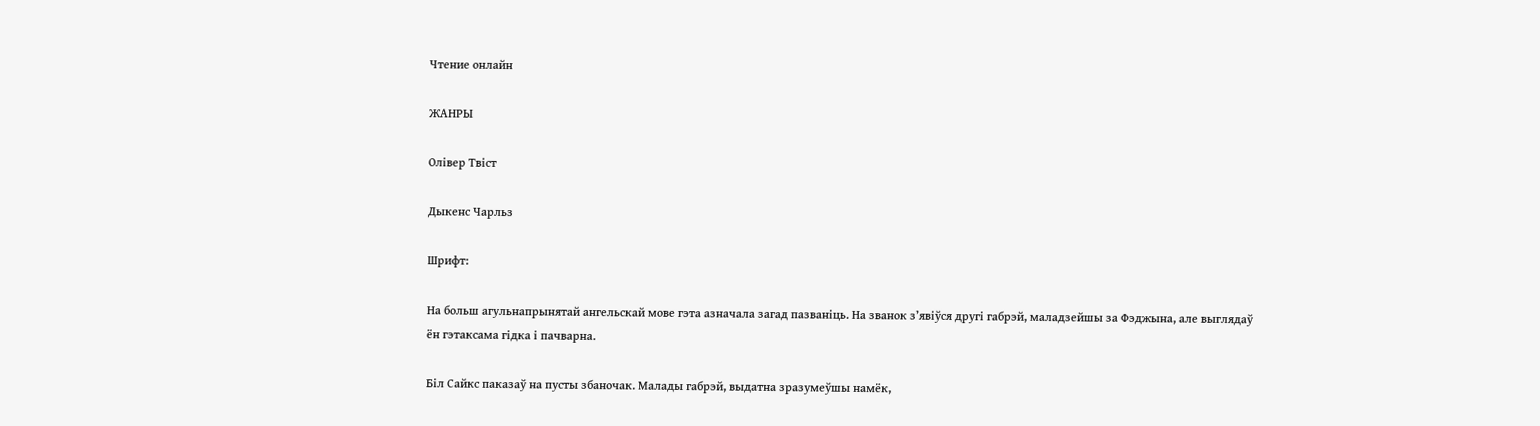Чтение онлайн

ЖАНРЫ

Олівер Твіст

Дыкенс Чарльз

Шрифт:

На больш агульнапрынятай ангельскай мове гэта азначала загад пазваніць. На званок з’явіўся другі габрэй, маладзейшы за Фэджына, але выглядаў ён гэтаксама гідка і пачварна.

Біл Сайкс паказаў на пусты збаночак. Малады габрэй, выдатна зразумеўшы намёк,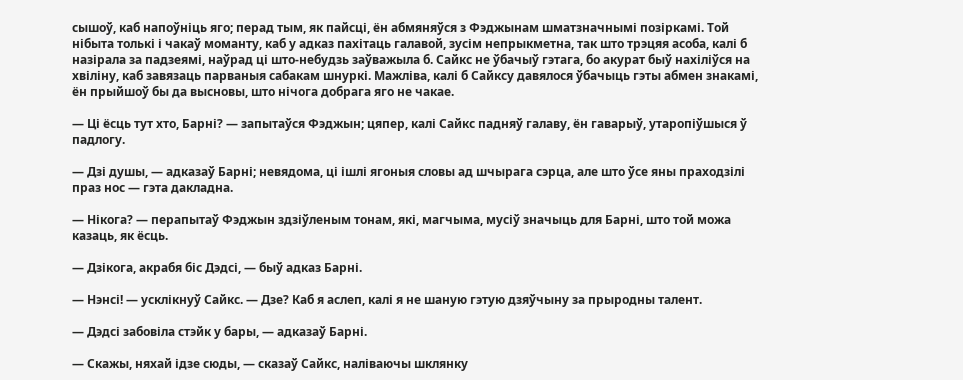сышоў, каб напоўніць яго; перад тым, як пайсці, ён абмяняўся з Фэджынам шматзначнымі позіркамі. Той нібыта толькі і чакаў моманту, каб у адказ пахітаць галавой, зусім непрыкметна, так што трэцяя асоба, калі б назірала за падзеямі, наўрад ці што-небудзь заўважыла б. Сайкс не ўбачыў гэтага, бо акурат быў нахіліўся на хвіліну, каб завязаць парваныя сабакам шнуркі. Мажліва, калі б Сайксу давялося ўбачыць гэты абмен знакамі, ён прыйшоў бы да высновы, што нічога добрага яго не чакае.

— Ці ёсць тут хто, Барні? — запытаўся Фэджын; цяпер, калі Сайкс падняў галаву, ён гаварыў, утаропіўшыся ў падлогу.

— Дзі душы, — адказаў Барні; невядома, ці ішлі ягоныя словы ад шчырага сэрца, але што ўсе яны праходзілі праз нос — гэта дакладна.

— Нікога? — перапытаў Фэджын здзіўленым тонам, які, магчыма, мусіў значыць для Барні, што той можа казаць, як ёсць.

— Дзікога, акрабя біс Дэдсі, — быў адказ Барні.

— Нэнсі! — усклікнуў Сайкс. — Дзе? Каб я аслеп, калі я не шаную гэтую дзяўчыну за прыродны талент.

— Дэдсі забовіла стэйк у бары, — адказаў Барні.

— Скажы, няхай ідзе сюды, — сказаў Сайкс, наліваючы шклянку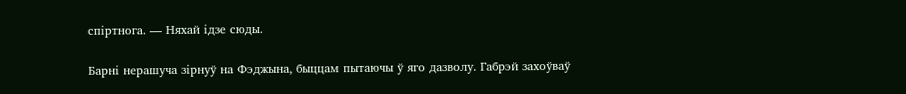спіртнога. — Няхай ідзе сюды.

Барні нерашуча зірнуў на Фэджына, быццам пытаючы ў яго дазволу. Габрэй захоўваў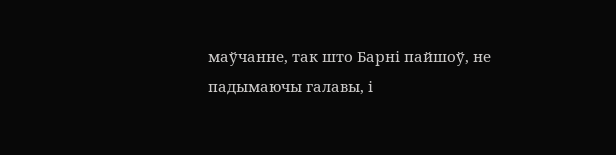маўчанне, так што Барні пайшоў, не падымаючы галавы, і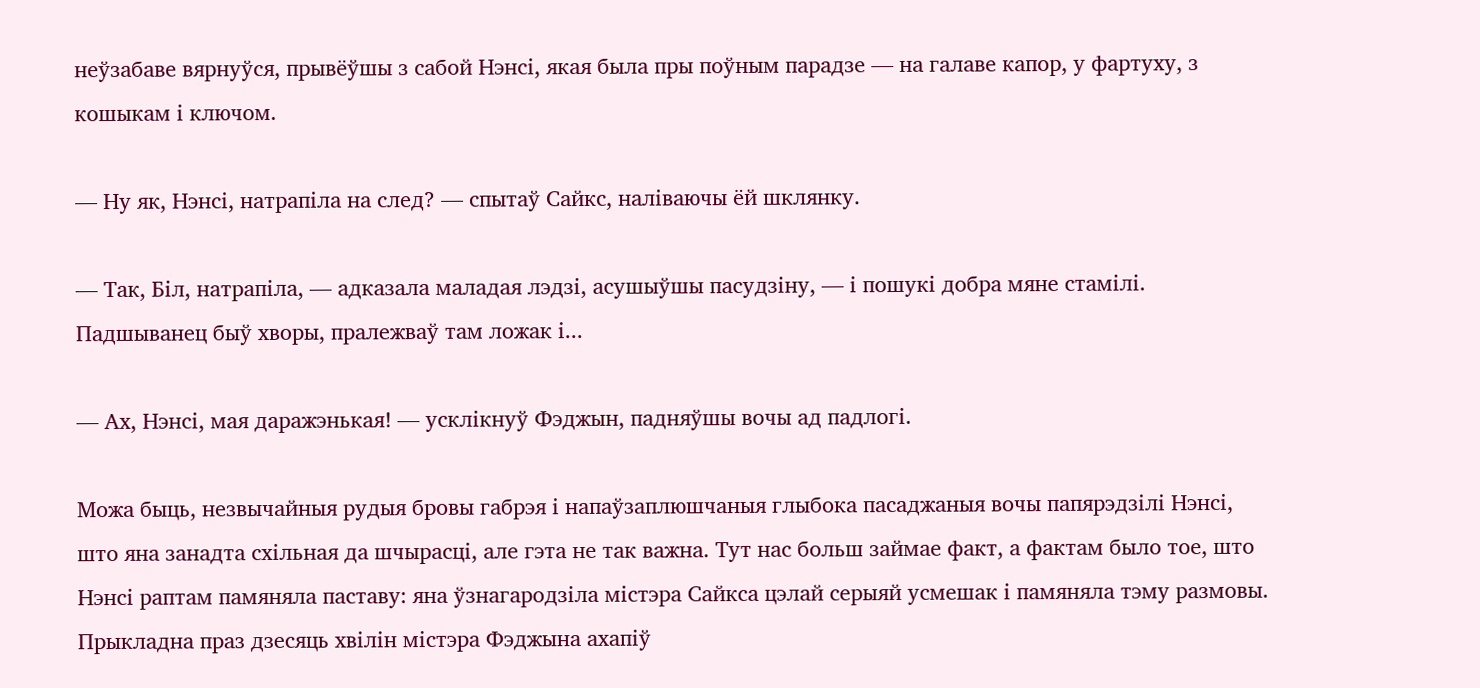неўзабаве вярнуўся, прывёўшы з сабой Нэнсі, якая была пры поўным парадзе — на галаве капор, у фартуху, з кошыкам і ключом.

— Ну як, Нэнсі, натрапіла на след? — спытаў Сайкс, наліваючы ёй шклянку.

— Так, Біл, натрапіла, — адказала маладая лэдзі, асушыўшы пасудзіну, — і пошукі добра мяне стамілі. Падшыванец быў хворы, пралежваў там ложак і...

— Ах, Нэнсі, мая даражэнькая! — усклікнуў Фэджын, падняўшы вочы ад падлогі.

Можа быць, незвычайныя рудыя бровы габрэя і напаўзаплюшчаныя глыбока пасаджаныя вочы папярэдзілі Нэнсі, што яна занадта схільная да шчырасці, але гэта не так важна. Тут нас больш займае факт, а фактам было тое, што Нэнсі раптам памяняла паставу: яна ўзнагародзіла містэра Сайкса цэлай серыяй усмешак і памяняла тэму размовы. Прыкладна праз дзесяць хвілін містэра Фэджына ахапіў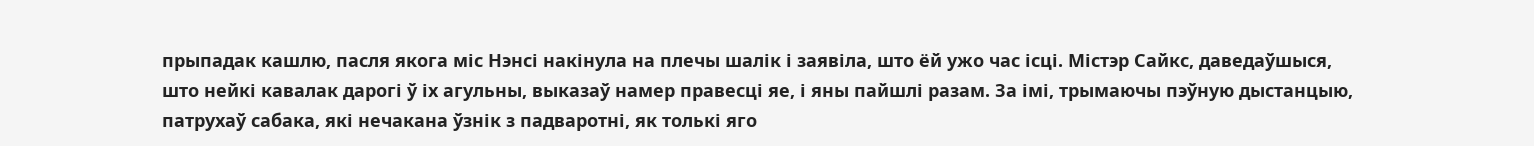прыпадак кашлю, пасля якога міс Нэнсі накінула на плечы шалік і заявіла, што ёй ужо час ісці. Містэр Сайкс, даведаўшыся, што нейкі кавалак дарогі ў іх агульны, выказаў намер правесці яе, і яны пайшлі разам. За імі, трымаючы пэўную дыстанцыю, патрухаў сабака, які нечакана ўзнік з падваротні, як толькі яго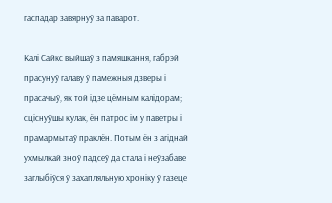гаспадар завярнуў за паварот.

Калі Сайкс выйшаў з памяшкання, габрэй прасунуў галаву ў памежныя дзверы і прасачыў, як той ідзе цёмным калідорам; сціснуўшы кулак, ён патрос ім у паветры і прамармытаў праклён. Потым ён з агіднай ухмылкай зноў падсеў да стала і неўзабаве заглыбіўся ў захапляльную хроніку ў газеце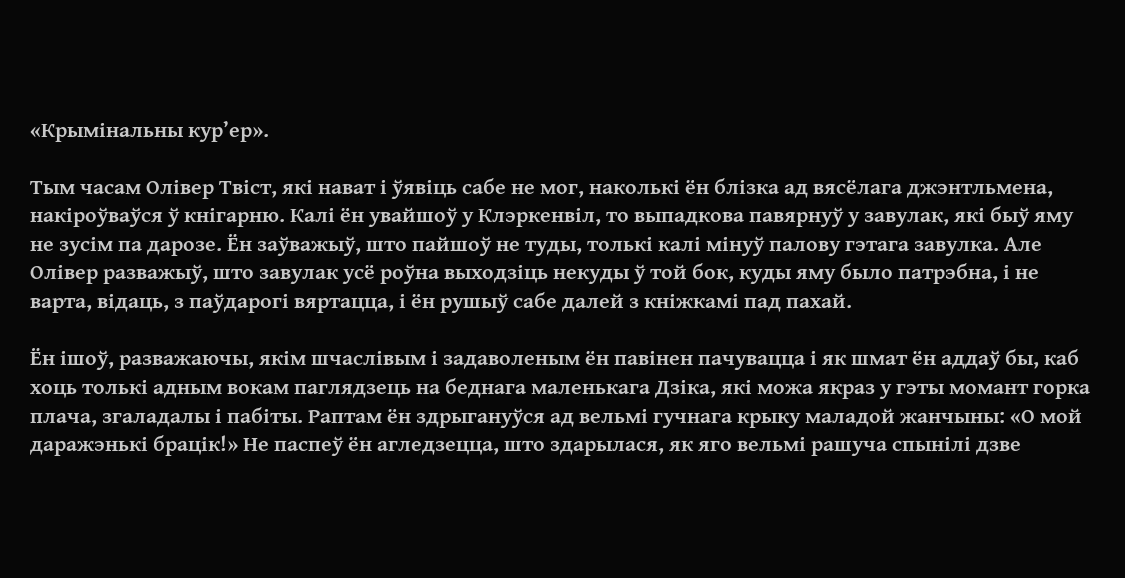«Крымінальны кур’ер».

Тым часам Олівер Твіст, які нават і ўявіць сабе не мог, наколькі ён блізка ад вясёлага джэнтльмена, накіроўваўся ў кнігарню. Калі ён увайшоў у Клэркенвіл, то выпадкова павярнуў у завулак, які быў яму не зусім па дарозе. Ён заўважыў, што пайшоў не туды, толькі калі мінуў палову гэтага завулка. Але Олівер разважыў, што завулак усё роўна выходзіць некуды ў той бок, куды яму было патрэбна, і не варта, відаць, з паўдарогі вяртацца, і ён рушыў сабе далей з кніжкамі пад пахай.

Ён ішоў, разважаючы, якім шчаслівым і задаволеным ён павінен пачувацца і як шмат ён аддаў бы, каб хоць толькі адным вокам паглядзець на беднага маленькага Дзіка, які можа якраз у гэты момант горка плача, згаладалы і пабіты. Раптам ён здрыгануўся ад вельмі гучнага крыку маладой жанчыны: «О мой даражэнькі брацік!» Не паспеў ён агледзецца, што здарылася, як яго вельмі рашуча спынілі дзве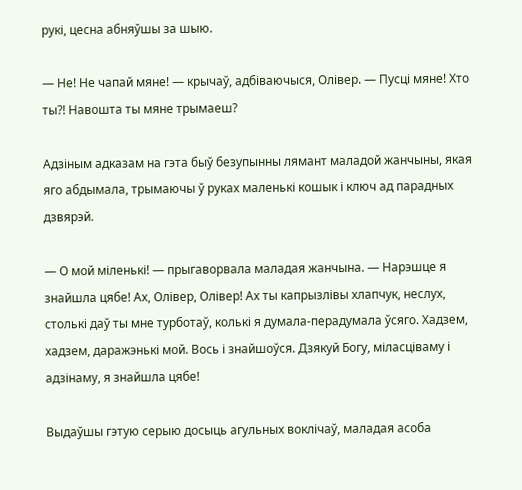рукі, цесна абняўшы за шыю.

— Не! Не чапай мяне! — крычаў, адбіваючыся, Олівер. — Пусці мяне! Хто ты?! Навошта ты мяне трымаеш?

Адзіным адказам на гэта быў безупынны лямант маладой жанчыны, якая яго абдымала, трымаючы ў руках маленькі кошык і ключ ад парадных дзвярэй.

— О мой міленькі! — прыгаворвала маладая жанчына. — Нарэшце я знайшла цябе! Ах, Олівер, Олівер! Ах ты капрызлівы хлапчук, неслух, столькі даў ты мне турботаў, колькі я думала-перадумала ўсяго. Хадзем, хадзем, даражэнькі мой. Вось і знайшоўся. Дзякуй Богу, міласціваму і адзінаму, я знайшла цябе!

Выдаўшы гэтую серыю досыць агульных воклічаў, маладая асоба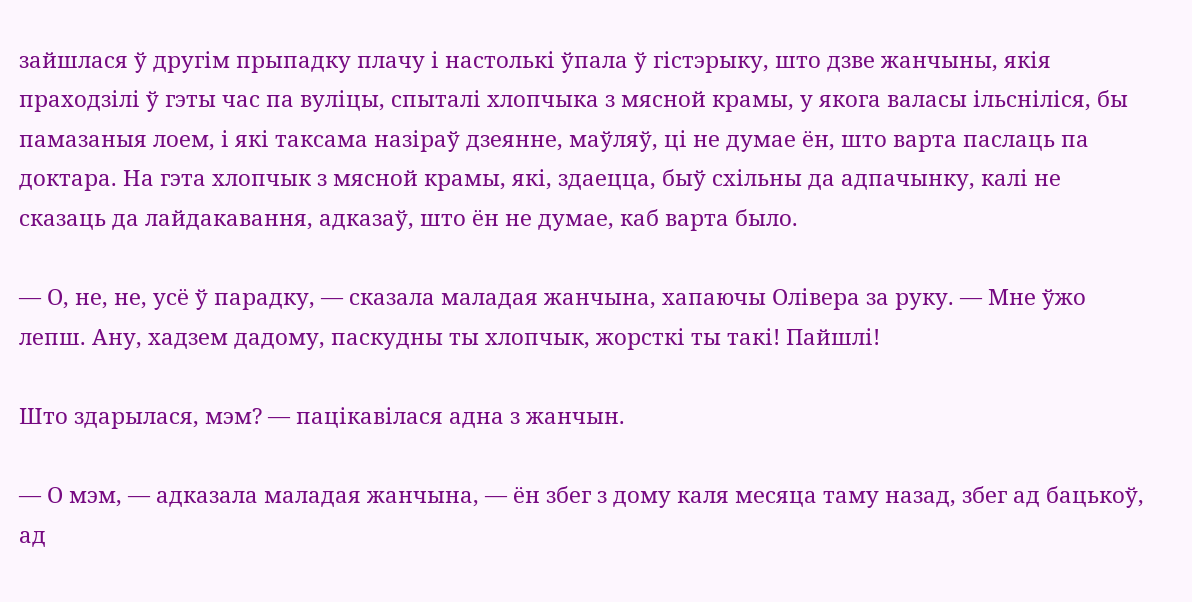зайшлася ў другім прыпадку плачу і настолькі ўпала ў гістэрыку, што дзве жанчыны, якія праходзілі ў гэты час па вуліцы, спыталі хлопчыка з мясной крамы, у якога валасы ільсніліся, бы памазаныя лоем, і які таксама назіраў дзеянне, маўляў, ці не думае ён, што варта паслаць па доктара. На гэта хлопчык з мясной крамы, які, здаецца, быў схільны да адпачынку, калі не сказаць да лайдакавання, адказаў, што ён не думае, каб варта было.

— О, не, не, усё ў парадку, — сказала маладая жанчына, хапаючы Олівера за руку. — Мне ўжо лепш. Ану, хадзем дадому, паскудны ты хлопчык, жорсткі ты такі! Пайшлі!

Што здарылася, мэм? — пацікавілася адна з жанчын.

— О мэм, — адказала маладая жанчына, — ён збег з дому каля месяца таму назад, збег ад бацькоў, ад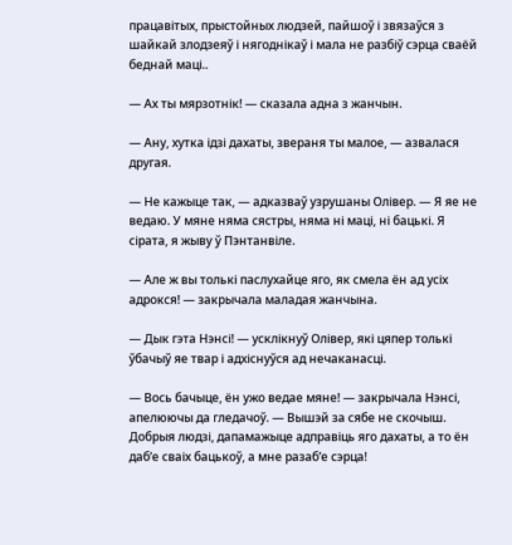працавітых, прыстойных людзей, пайшоў і звязаўся з шайкай злодзеяў і нягоднікаў і мала не разбіў сэрца сваёй беднай маці..

— Ах ты мярзотнік! — сказала адна з жанчын.

— Ану, хутка ідзі дахаты, звераня ты малое, — азвалася другая.

— Не кажыце так, — адказваў узрушаны Олівер. — Я яе не ведаю. У мяне няма сястры, няма ні маці, ні бацькі. Я сірата, я жыву ў Пэнтанвіле.

— Але ж вы толькі паслухайце яго, як смела ён ад усіх адрокся! — закрычала маладая жанчына.

— Дык гэта Нэнсі! — усклікнуў Олівер, які цяпер толькі ўбачыў яе твар і адхіснуўся ад нечаканасці.

— Вось бачыце, ён ужо ведае мяне! — закрычала Нэнсі, апелюючы да гледачоў. — Вышэй за сябе не скочыш. Добрыя людзі, дапамажыце адправіць яго дахаты, а то ён даб’е сваіх бацькоў, а мне разаб’е сэрца!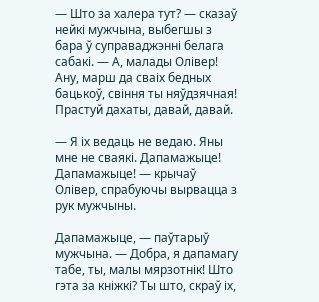— Што за халера тут? — сказаў нейкі мужчына, выбегшы з бара ў суправаджэнні белага сабакі. — А, малады Олівер! Ану, марш да сваіх бедных бацькоў, свіння ты няўдзячная! Прастуй дахаты, давай, давай.

— Я іх ведаць не ведаю. Яны мне не сваякі. Дапамажыце! Дапамажыце! — крычаў Олівер, спрабуючы вырвацца з рук мужчыны.

Дапамажыце, — паўтарыў мужчына. — Добра, я дапамагу табе, ты, малы мярзотнік! Што гэта за кніжкі? Ты што, скраў іх,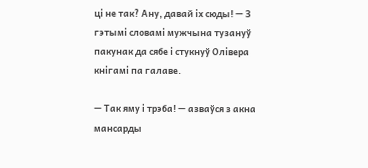ці не так? Ану, давай іх сюды! — З гэтымі словамі мужчына тузануў пакунак да сябе і стукнуў Олівера кнігамі па галаве.

— Так яму і трэба! — азваўся з акна мансарды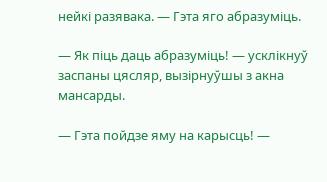нейкі разявака. — Гэта яго абразуміць.

— Як піць даць абразуміць! — усклікнуў заспаны цясляр, вызірнуўшы з акна мансарды.

— Гэта пойдзе яму на карысць! —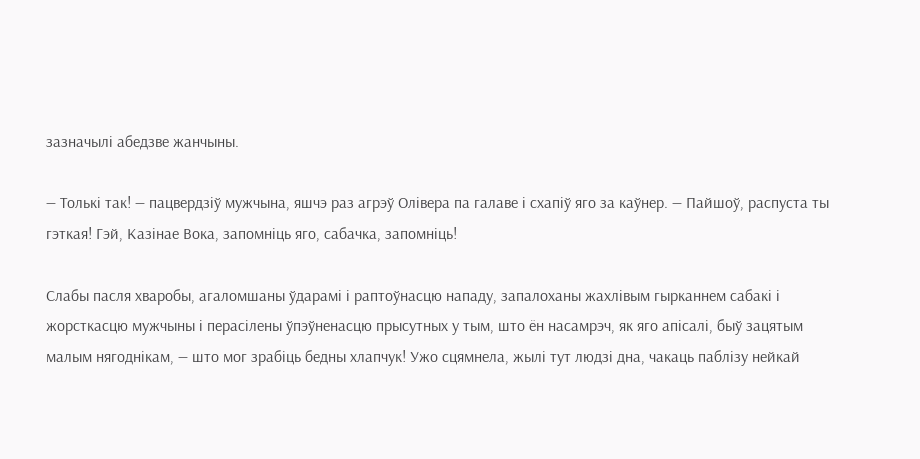зазначылі абедзве жанчыны.

— Толькі так! — пацвердзіў мужчына, яшчэ раз агрэў Олівера па галаве і схапіў яго за каўнер. — Пайшоў, распуста ты гэткая! Гэй, Казінае Вока, запомніць яго, сабачка, запомніць!

Слабы пасля хваробы, агаломшаны ўдарамі і раптоўнасцю нападу, запалоханы жахлівым гырканнем сабакі і жорсткасцю мужчыны і перасілены ўпэўненасцю прысутных у тым, што ён насамрэч, як яго апісалі, быў зацятым малым нягоднікам, — што мог зрабіць бедны хлапчук! Ужо сцямнела, жылі тут людзі дна, чакаць паблізу нейкай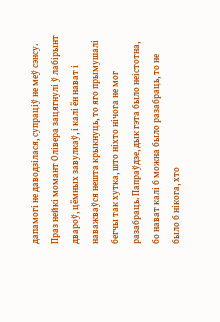дапамогі не даводзілася, супраціў не меў сэнсу. Праз нейкі момант Олівера зацягнулі ў лабірынт двароў, цёмных завулкаў, і калі ён нават і наважваўся нешта крыкнуць, то яго прымушалі бегчы так хутка, што ніхто нічога не мог разабраць. Папраўдзе, дык гэта было неістотна, бо нават калі б можна было разабраць, то не было б нікога, хто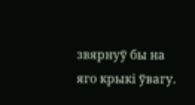звярнуў бы на яго крыкі ўвагу.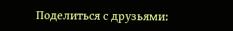Поделиться с друзьями: